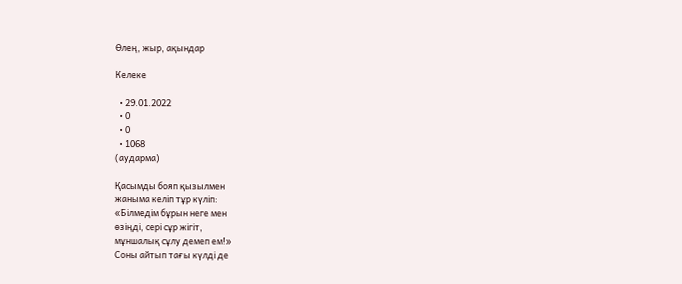Өлең, жыр, ақындар

Келеке

  • 29.01.2022
  • 0
  • 0
  • 1068
(аударма)

Қасымды бояп қызылмен
жаныма келіп тұр күліп:
«Білмедім бұрын неге мен
өзіңді, сері сұр жігіт,
мұншалық сұлу демеп ем!»
Соны айтып тағы күлді де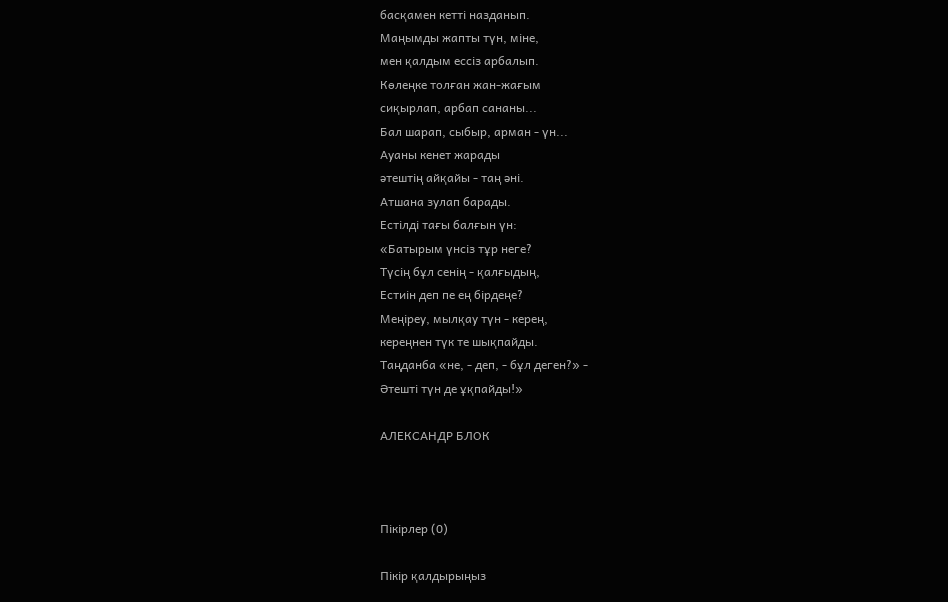басқамен кетті назданып.
Маңымды жапты түн, міне,
мен қалдым ессіз арбалып.
Көлеңке толған жан-жағым
сиқырлап, арбап сананы...
Бал шарап, сыбыр, арман - үн...
Ауаны кенет жарады
әтештің айқайы - таң әні.
Атшана зулап барады.
Естілді тағы балғын үн:
«Батырым үнсіз тұр неге?
Түсің бұл сенің - қалғыдың,
Естиін деп пе ең бірдеңе?
Меңіреу, мылқау түн - керең,
кереңнен түк те шықпайды.
Таңданба «не, - деп, - бұл деген?» -
Әтешті түн де ұқпайды!»

АЛЕКСАНДР БЛОК



Пікірлер (0)

Пікір қалдырыңыз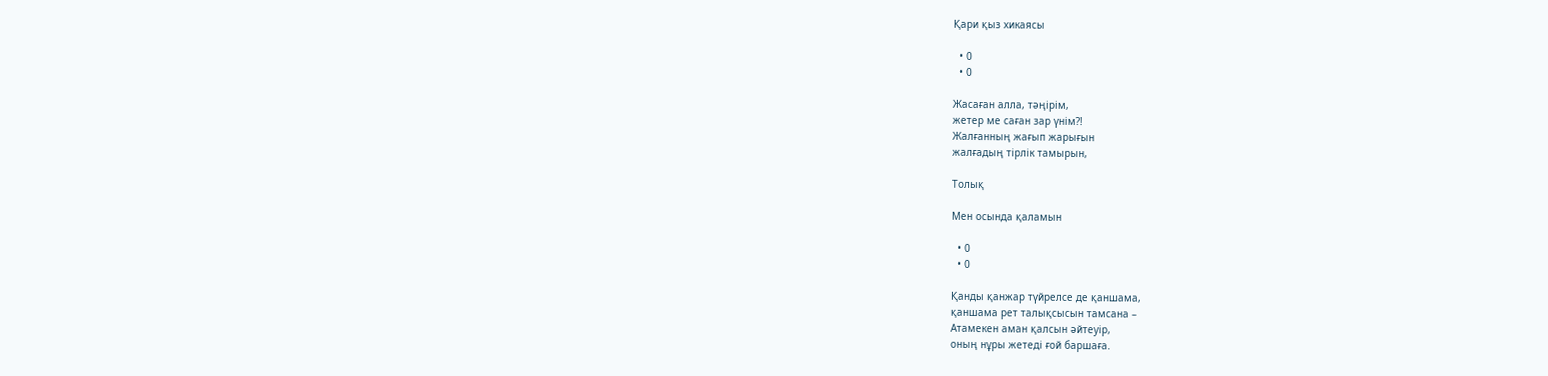Қари қыз хикаясы

  • 0
  • 0

Жасаған алла, тәңірім,
жетер ме саған зар үнім?!
Жалғанның жағып жарығын
жалғадың тірлік тамырын,

Толық

Мен осында қаламын

  • 0
  • 0

Қанды қанжар түйрелсе де қаншама,
қаншама рет талықсысын тамсана –
Атамекен аман қалсын әйтеуір,
оның нұры жетеді ғой баршаға.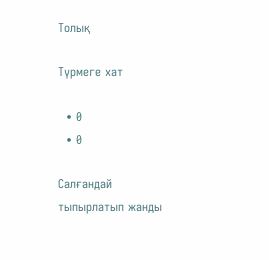Толық

Түрмеге хат

  • 0
  • 0

Салғандай тыпырлатып жанды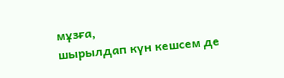мұзға,
шырылдап күн кешсем де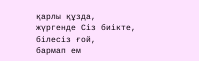қарлы құзда,
жүргенде Сіз биікте, білесіз ғой,
бармап ем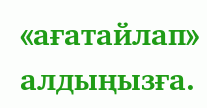«ағатайлап» алдыңызға.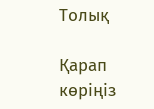Толық

Қарап көріңіз